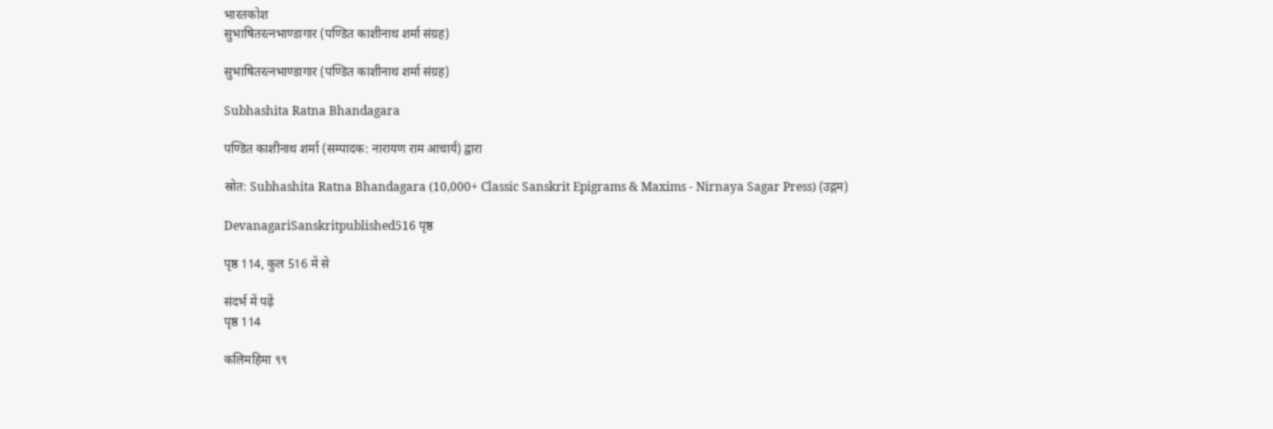भारतकोश
सुभाषितरत्नभाण्डागार (पण्डित काशीनाथ शर्मा संग्रह)

सुभाषितरत्नभाण्डागार (पण्डित काशीनाथ शर्मा संग्रह)

Subhashita Ratna Bhandagara

पण्डित काशीनाथ शर्मा (सम्पादक: नारायण राम आचार्य) द्वारा

स्रोत: Subhashita Ratna Bhandagara (10,000+ Classic Sanskrit Epigrams & Maxims - Nirnaya Sagar Press) (उद्गम)

DevanagariSanskritpublished516 पृष्ठ

पृष्ठ 114, कुल 516 में से

संदर्भ में पढ़ें
पृष्ठ 114

कलिमहिमा ९९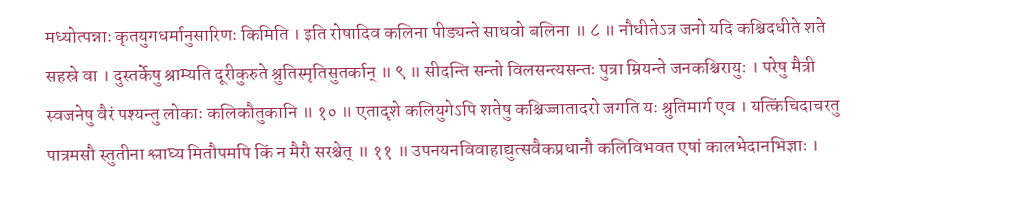मध्योत्पन्नाः कृतयुगधर्मानुसारिणः किमिति । इति रोषादिव कलिना पीड्यन्ते साधवो बलिना ॥ ८ ॥ नौधीतेऽत्र जनो यदि कश्चिदधीते शते सहस्रे वा । दुस्तर्केषु श्राम्यति दूरीकुरुते श्रुतिस्मृतिसुतर्कान् ॥ ९ ॥ सीदन्ति सन्तो विलसन्त्यसन्तः पुत्रा म्रियन्ते जनकश्चिरायुः । परेषु मैत्री स्वजनेषु वैरं पश्यन्तु लोकाः कलिकौतुकानि ॥ १० ॥ एतादृशे कलियुगेऽपि शतेषु कश्चिज्जातादरो जगति यः श्रुतिमार्ग एव । यत्किंचिदाचरतु पात्रमसौ स्तुतीना श्लाघ्य मितौपमपि किं न मैरौ सरश्चेत् ॥ ११ ॥ उपनयनविवाहाद्युत्सवैकप्रधानौ कलिविभवत एषां कालभेदानभिज्ञाः ।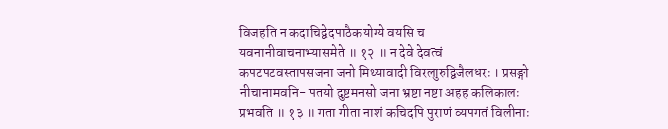विजहति न कदाचिद्वेदपाठैकयोग्ये वयसि च यवनानीवाचनाभ्यासमेते ॥ १२ ॥ न देवे देवत्वं कपटपटवस्तापसजना जनो मिथ्यावादी विरलाुरुद्विजैलधरः । प्रसङ्गो नीचानामवनि- पतयो दुष्टमनसो जना भ्रष्टा नष्टा अहह कलिकालः प्रभवति ॥ १३ ॥ गता गीता नाशं कचिदपि पुराणं व्यपगतं विलीनाः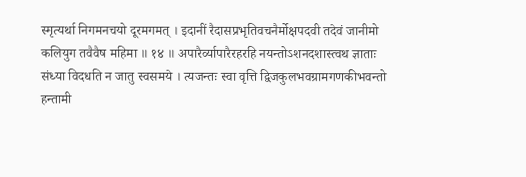स्मृत्यर्था निगमनचयो दूरमगमत् । इदानीं रैदासप्रभृतिवचनैर्मोक्षपदवी तदेवं जानीमो कलियुग तवैवैष महिमा ॥ १४ ॥ अपारैर्व्यापारैरहरहि नयन्तोऽशनदशास्त्वथ ज्ञाताः संध्या विदधति न जातु स्वसमये । त्यजन्तः स्वा वृत्ति द्विजकुलभवग्रामगणकीभवन्तो हन्तामी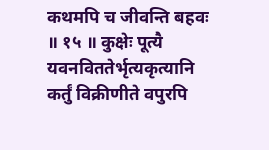कथमपि च जीवन्ति बहवः ॥ १५ ॥ कुक्षेः पूत्यै यवनविततेर्भृत्यकृत्यानि कर्तुं विक्रीणीते वपुरपि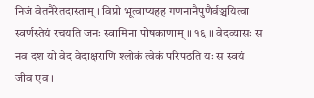निजं वेतनैरेतदास्ताम् । विप्रो भूत्वाप्यहह गणनानैपुणैर्वञ्चयित्वा स्वर्णस्तेयं रचयति जनः स्वामिना पोषकाणाम् ॥ १६ ॥ वेदव्यासः स नव दश यो वेद वेदाक्षराणि श्लोकं त्वेकं परिपठति यः स स्वयं जीव एव ।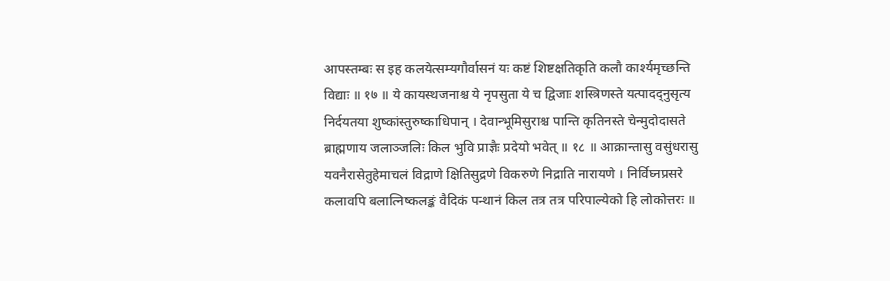आपस्तम्बः स इह कलयेत्सम्यगौर्वासनं यः कष्टं शिष्टक्षतिकृति कलौ कार्श्यमृच्छन्ति विद्याः ॥ १७ ॥ ये कायस्थजनाश्च ये नृपसुता ये च द्विजाः शस्त्रिणस्ते यत्पादद्नुसृत्य निर्दयतया शुष्कांस्तुरुष्काधिपान् । देवान्भूमिसुराश्च पान्ति कृतिनस्ते चेन्मुदोदासते ब्राह्मणाय जलाञ्जलिः किल भुवि प्राज्ञैः प्रदेयो भवेत् ॥ १८ ॥ आक्रान्तासु वसुंधरासु यवनैरासेतुहेमाचलं विद्राणे क्षितिसुद्रणे विकरुणे निद्राति नारायणे । निर्विघ्नप्रसरे कलावपि बलात्निष्कलङ्कं वैदिकं पन्थानं किल तत्र तत्र परिपाल्येको हि लोकोत्तरः ॥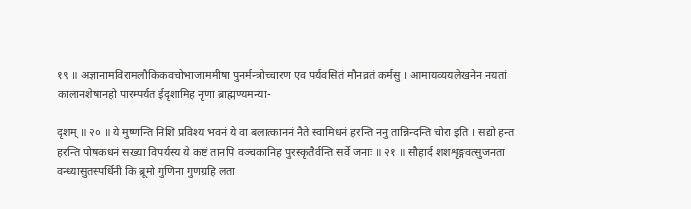१९ ॥ अज्ञानामविरामलौकिकवचोभाजाममीषा पुनर्मन्त्रोच्चारण एव पर्यवसितं मौनव्रतं कर्मसु । आमायव्ययलेखनेन नयतां कालानशेषानहो पारम्पर्यत ईदृशामिह नृणा ब्राह्मण्यमन्या-

दृशम् ॥ २० ॥ ये मुष्णन्ति निशि प्रविश्य भवनं ये वा बलात्काननं नैते स्वामिधनं हरन्ति ननु तान्निन्दन्ति चोरा इति । सद्यो हन्त हरन्ति पोषकधनं सख्या विपर्यस्य ये कष्टं तानपि वञ्चकानिह पुरस्कृतैर्वन्ति सर्वे जनाः ॥ २१ ॥ सौहार्द शशशृङ्गवत्सुजनता वन्ध्यासुतस्पर्धिनी कि ब्रूमो गुणिना गुणग्रहि लता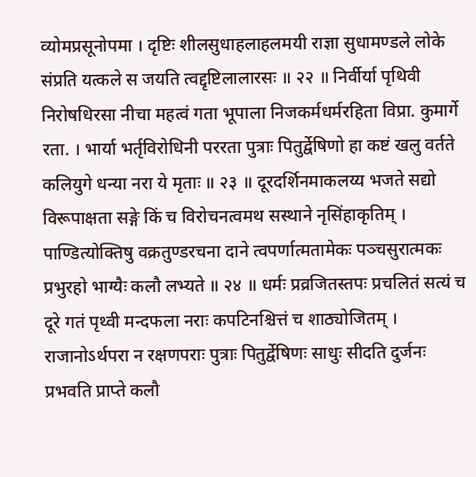व्योमप्रसूनोपमा । दृष्टिः शीलसुधाहलाहलमयी राज्ञा सुधामण्डले लोके संप्रति यत्कले स जयति त्वद्दृष्टिलालारसः ॥ २२ ॥ निर्वीर्या पृथिवी निरोषधिरसा नीचा महत्वं गता भूपाला निजकर्मधर्मरहिता विप्रा. कुमार्गे रता. । भार्या भर्तृविरोधिनी पररता पुत्राः पितुर्द्वेषिणो हा कष्टं खलु वर्तते कलियुगे धन्या नरा ये मृताः ॥ २३ ॥ दूरदर्शिनमाकलय्य भजते सद्यो विरूपाक्षता सङ्गे किं च विरोचनत्वमथ सस्थाने नृसिंहाकृतिम् । पाण्डित्योक्तिषु वक्रतुण्डरचना दाने त्वपर्णात्मतामेकः पञ्चसुरात्मकः प्रभुरहो भाग्यैः कलौ लभ्यते ॥ २४ ॥ धर्मः प्रव्रजितस्तपः प्रचलितं सत्यं च दूरे गतं पृथ्वी मन्दफला नराः कपटिनश्चित्तं च शाठ्योजितम् । राजानोऽर्थपरा न रक्षणपराः पुत्राः पितुर्द्वेषिणः साधुः सीदति दुर्जनः प्रभवति प्राप्ते कलौ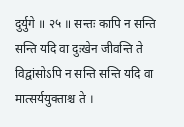दुर्युगे ॥ २५ ॥ सन्तः कापि न सन्ति सन्ति यदि वा दुःखेन जीवन्ति ते विद्वांसोऽपि न सन्ति सन्ति यदि वा मात्सर्ययुक्ताश्च ते ।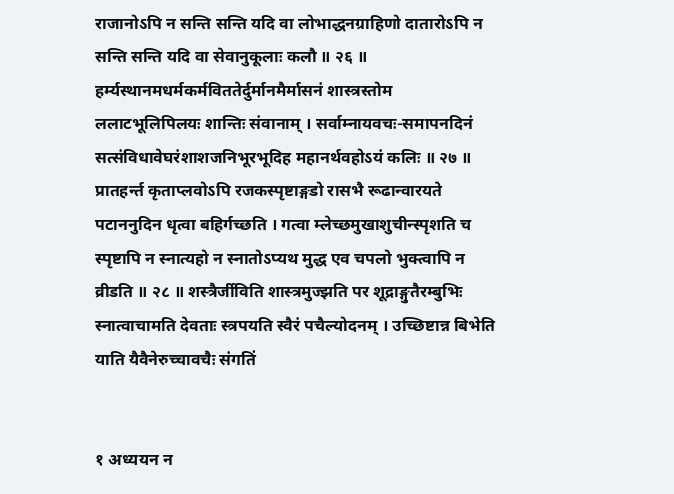राजानोऽपि न सन्ति सन्ति यदि वा लोभाद्धनग्राहिणो दातारोऽपि न सन्ति सन्ति यदि वा सेवानुकूलाः कलौ ॥ २६ ॥ हर्म्यस्थानमधर्मकर्मविततेर्दुर्मानमैर्मासनं शास्त्रस्तोम ललाटभूलिपिलयः शान्तिः संवानाम् । सर्वाम्नायवचः-समापनदिनं सत्संविधावेघरंशाशजनिभूरभूदिह महानर्थवहोऽयं कलिः ॥ २७ ॥ प्रातहर्न्त कृताप्लवोऽपि रजकस्पृष्टाङ्गडो रासभै रूढान्वारयते पटाननुदिन धृत्वा बहिर्गच्छति । गत्वा म्लेच्छमुखाशुचीन्स्पृशति च स्पृष्टापि न स्नात्यहो न स्नातोऽप्यथ मुद्ध एव चपलो भुक्त्वापि न व्रीडति ॥ २८ ॥ शस्त्रैर्जीविति शास्त्रमुज्झति पर शूद्राङ्गुतैरम्बुभिः स्नात्वाचामति देवताः स्त्रपयति स्वैरं पचैल्योदनम् । उच्छिष्टान्न बिभेति याति यैवैनेरुच्चावचैः संगतिं


१ अध्ययन न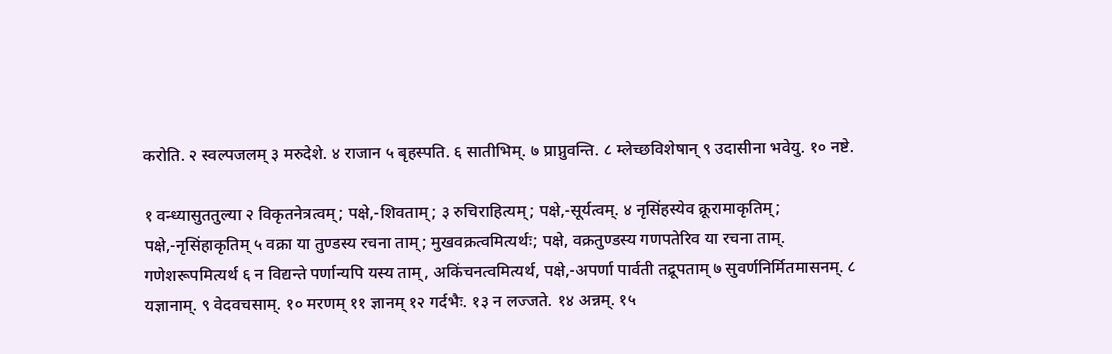करोति. २ स्वल्पजलम् ३ मरुदेशे. ४ राजान ५ बृहस्पति. ६ सातीभिम्. ७ प्राप्नुवन्ति. ८ म्लेच्छविशेषान् ९ उदासीना भवेयु. १० नष्टे.

१ वन्ध्यासुततुल्या २ विकृतनेत्रत्वम्; पक्षे,-शिवताम्; ३ रुचिराहित्यम्; पक्षे,-सूर्यत्वम्. ४ नृसिंहस्येव क्रूरामाकृतिम्; पक्षे,-नृसिंहाकृतिम् ५ वक्रा या तुण्डस्य रचना ताम्; मुखवक्रत्वमित्यर्थः; पक्षे, वक्रतुण्डस्य गणपतेरिव या रचना ताम्. गणेशरूपमित्यर्थ ६ न विद्यन्ते पर्णान्यपि यस्य ताम्, अकिंचनत्वमित्यर्थ, पक्षे,-अपर्णा पार्वती तद्रूपताम् ७ सुवर्णनिर्मितमासनम्. ८ यज्ञानाम्. ९ वेदवचसाम्. १० मरणम् ११ ज्ञानम् १२ गर्दभैः. १३ न लज्जते. १४ अन्नम्. १५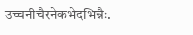उच्चनीचैरनेकभेदभिन्नैः.